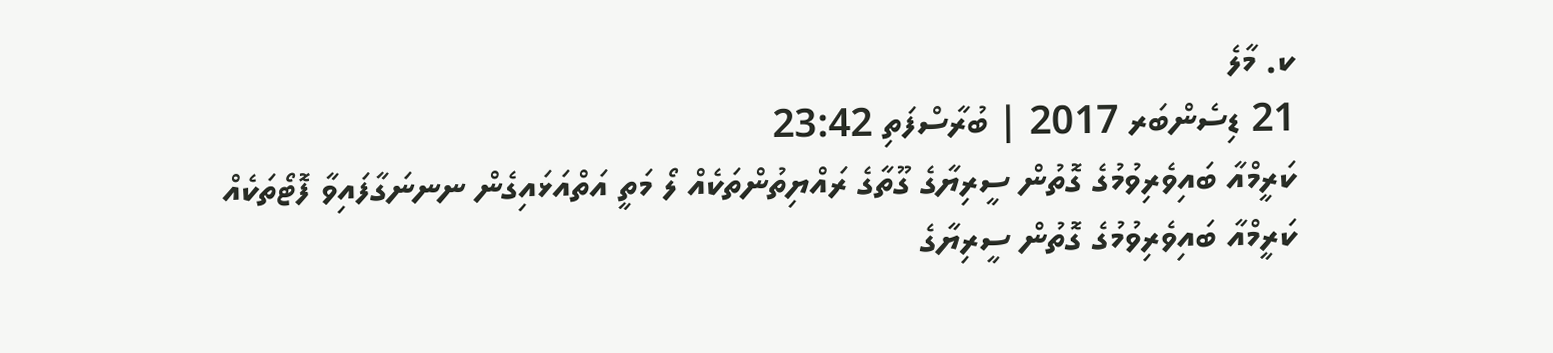ކ. މާލެ
21 ޑިސެންބަރ 2017 | ބުރާސްފަތި 23:42
ކަރީމްއާ ބައިވެރިވުމުގެ ގޮތުން ސީރިޔާގެ ގޫތާގެ ރައްޔިތުންތަކެއް ލޯ މަތީ އަތްއަޅައިގެން ނނނަގާފައިވާ ފޮޓޯތަކެއް
ކަރީމްއާ ބައިވެރިވުމުގެ ގޮތުން ސީރިޔާގެ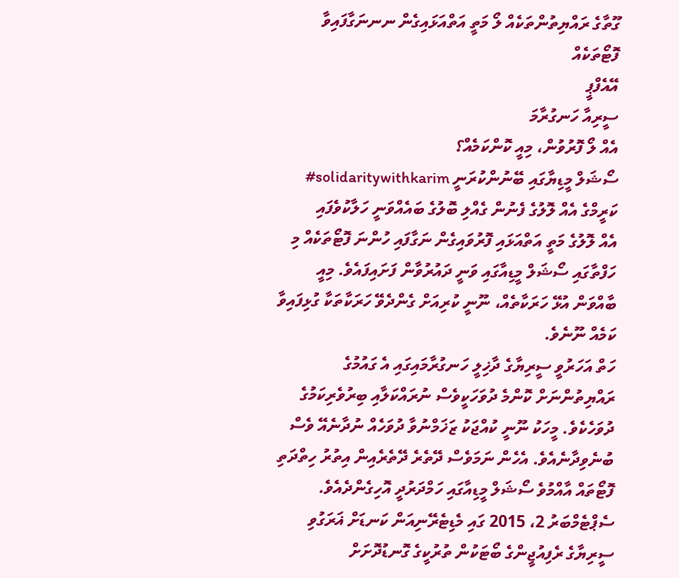ގޫތާގެ ރައްޔިތުންތަކެއް ލޯ މަތީ އަތްއަޅައިގެން ނނނަގާފައިވާ ފޮޓޯތަކެއް
އޭއެފްޕީ
ސީރިއާ ހަނގުރާމަ
އެއް ލޯ ފޮރުވުން، މިއީ ކޮންކަމެއް؟
ސޯޝަލް މީޑިޔާގައި ބޭނުންކުރަނީ solidaritywithkarim#
ކަރީމްގެ އެއް ލޮލުގެ ފެނުން ގެއްލި ބޮލުގެ ބައެއްވަނީ ހަލާކުވެފައި
އެއް ލޮލުގެ މަތީ އަތްއަޅައި ފޮރުވައިގެން ނަގާފައި ހުންނަ ފޮޓޯތަކެއް މި ހަފްތާގައި ސޯޝަލް މީޑިއާގައި ވަނީ ދައުރުވާން ފަށައިފައެވެ. މިއީ ބާއްވަން އުޅޭ ހަރަކާތެއް، ނޫނީ ކުރިއަށް ގެންދެވޭ ހަރަކާތަކާ ގުޅިފައިވާ ކަމެއް ނޫނެވެ.
ހަތް އަހަރުވީ ސީރިޔާގެ ދާޚިލީ ހަނގުރާމައިގައި އެ ގައުމުގެ ރައްޔިތުންނަށް ކޮންމެ ދުވަހަކީވެސް ނުރައްކަލާއި ބިރުވެރިކަމުގެ ދުވަހެކެވެ. މީހަކު ނޫނީ ކުއްޖަކު ޒަޚަމްނުވާ ދުވަހެއް ނުދާނެއޭ ވެސް ބުނެވިދާނެއެވެ. އެހެން ނަމަވެސް ދޭތެރެ ދޭތެރެއިން އިތުރު ހިތްދަތި ފޮޓޯތައް އާއްމުވެ ސޯޝަލް މީޑިއާގައި ހަމްދަރުދީ އޮހިގެންދެއެވެ. ސެޕްޓެމްބަރު 2، 2015 ގައި މެޑިޓެރޭނިއަން ކަނޑަށް ޣަރަގުވި ސީރިޔާގެ ރެފިއުޖީންގެ ބޯޓަކުން ތުރުކީގެ ގޮނޑުދޮށަށް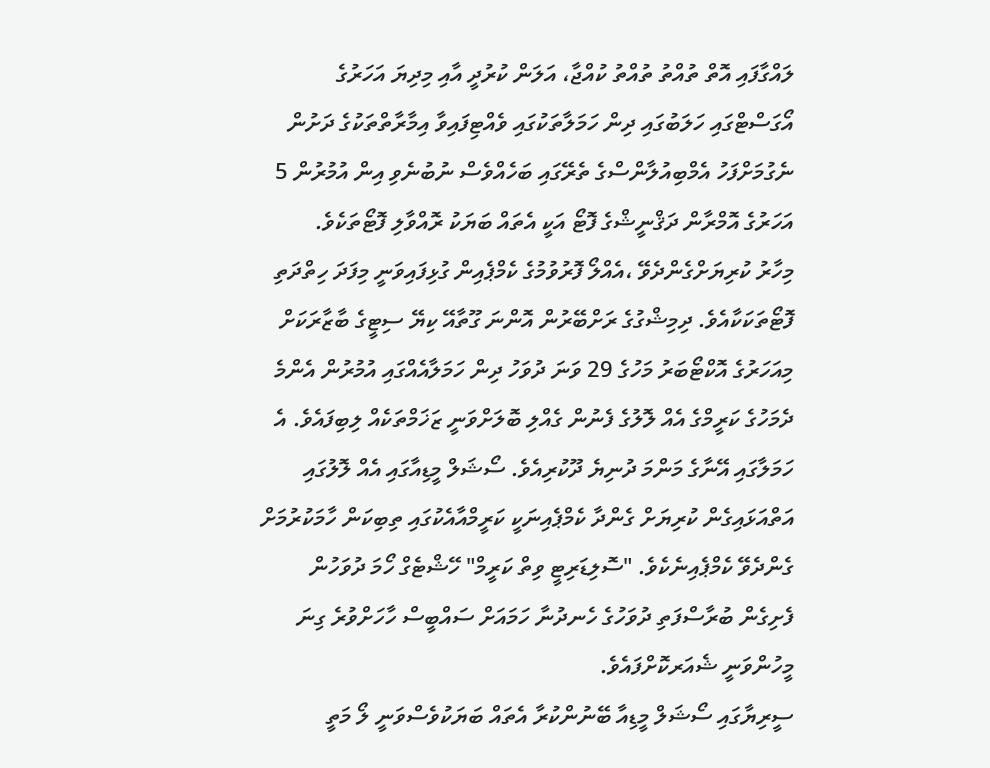ލައްގާފައި އޮތް ތުއްތު ތުއްތު ކުއްޖާ، އަލަން ކުރުދީ އާއި މިދިޔަ އަހަރުގެ އޯގަސްޓްގައި ހަލަބުގައި ދިން ހަމަލާތަކުގައި ވެއްޓިފައިވާ އިމާރާތްތަކުގެ ދަށުން ނެގުމަށްފަހު އެމްބިއުލާންސްގެ ތެރޭގައި ބަހެއްވެސް ނުބުނެވި އިން އުމުރުން 5 އަހަރުގެ އޮމްރާން ދަޤްނީޝްގެ ފޮޓޯ އަކީ އެތައް ބަޔަކު ރޮއްވާލި ފޮޓޯތަކެވެ.
މިހާރު ކުރިޔަށްގެންދެވޭ ،އެއްލޯ ފޮރުވުމުގެ ކެމްޕެއިން ގުޅިފައިވަނީ މިފަދަ ހިތްދަތި ފޮޓޯތަކަކާއެވެ. ދިމިޝްގުގެ ރަށްބޭރުން އޮންނަ ގޫތާއޭ ކިޔޭ ސިޓީގެ ބާޒާރަކަށް މިއަހަރުގެ އޮކްޓޯބަރު މަހުގެ 29 ވަނަ ދުވަހު ދިން ހަމަލާއެއްގައި އުމުރުން އެންމެ ދެމަހުގެ ކަރީމްގެ އެއް ލޮލުގެ ފެނުން ގެއްލި ބޮލަށްވަނީ ޒަޚަމްތަކެއް ލިބިފައެވެ. އެ ހަމަލާގައި އޭނާގެ މަންމަ ދުނިޔެ ދޫކުރިއެވެ. ސޯޝަލް މީޑިއާގައި އެއް ލޮލުގައި އަތްއަޅައިގެން ކުރިޔަށް ގެންދާ ކެމްޕެއިނަކީ ކަރީމްއާއެކުގައި ތިބިކަން ހާމަކުރުމަށް ގެންދެވޭ ކެމްޕެއިނެކެވެ. "ސޮލިޑަރިޓީ ވިތް ކަރީމް" ހޭޝްޓެގް ހޯމަ ދުވަހުން ފެށިގެން ބުރާސްފަތި ދުވަހުގެ ހެނދުނާ ހަމައަށް ސައްބީސް ހާހަށްވުރެ ގިނަ މީހުންވަނީ ޝެއަރކޮށްފައެވެ.
ސީރިޔާގައި ސޯޝަލް މީޑިއާ ބޭނުންކުރާ އެތައް ބަޔަކުވެސްވަނީ ލޯ މަތީ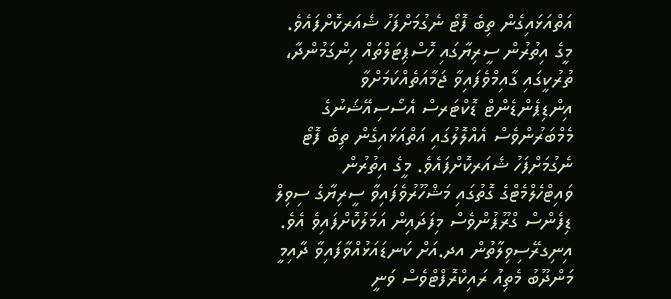އަތްއަޅައިގެން ތިބެ ފޮޓޯ ނެގުމަށްފަހު ޝެއަރކޮށްފައެވެ. މީގެ އިތުރުން ސީރިޔާގައި ހޮސްޕިޓަލްތައް ހިންގަމުންދާ، ތުރުކީގައި ގާއިމްވެފައިވާ ޖަމާއަތެއްކަމަށްވާ އިންޑިޕެންޑެންޓް ޑޮކްޓަރސް އެސޯސިއޭޝަނުގެ މެމްބަރުންވެސް އެއްލޮލުގައި އަތްއަޅައިގެން ތިބެ ފޮޓޯ ނެގުމަށްފަހު ޝެއަރކޮށްފައެވެ. މީގެ އިތުރުން ވައިޓްހެލްމެޓްގެ ގޮތުގައި މަޝްހޫރުވެފައިވާ ސީރިޔާގެ ސިވިލް ޑިފެންސް ގްރޫޕުންވެސް މިފަދައިން އަމަލުކޮށްފައިވެ އެވެ.
އިނިގރޭސިވިލާތުން އދ.އަށް ކަނޑައަޅުއްވާފައިވާ ދާއިމީ މަންދޫބު މެތިއު ރައިކްރޮފްޓްވެސް ވަނީ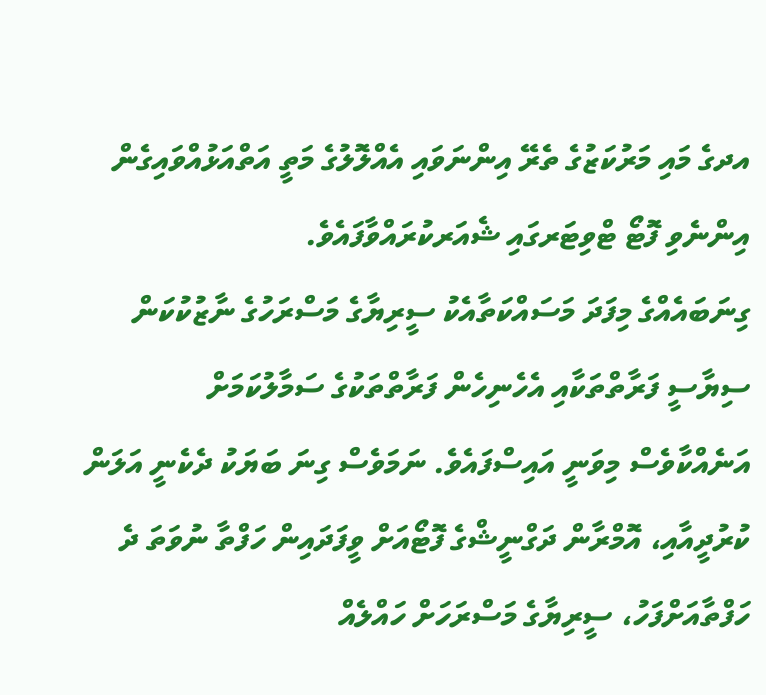އދގެ މައި މަރުކަޒުގެ ތެރޭ އިންނަވައި އެއްލޮލުގެ މަތީ އަތްއަޅުއްވައިގެން އިންނެވި ފޮޓޯ ޓްވިޓަރގައި ޝެއަރކުރައްވާފައެވެ.
ގިނަބައެއްގެ މިފަދަ މަސައްކަތާއެކު ސީރިޔާގެ މަސްރަހުގެ ނާޒުކުކަން ސިޔާސީ ފަރާތްތަކާއި އެހެނިހެން ފަރާތްތަކުގެ ސަމާލުކަމަށް އަނެއްކާވެސް މިވަނީ އައިސްފައެވެ. ނަމަވެސް ގިނަ ބަޔަކު ދެކެނީ އަލަން ކުރުދީއާއި، އޮމްރާން ދަގްނީޝްގެ ފޮޓޯއަށް ވީފަދައިން ހަފްތާ ނުވަތަ ދެ ހަފްތާއަށްފަހު، ސީރިޔާގެ މަސްރަހަށް ހައްލެއް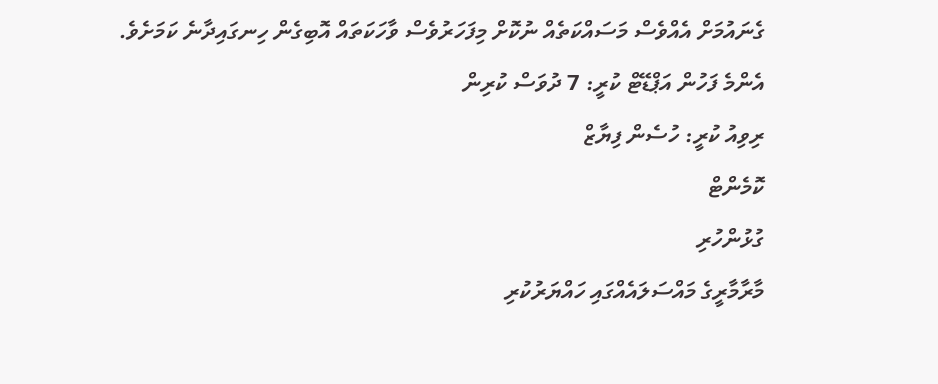ގެނައުމަށް އެއްވެސް މަސައްކަތެއް ނުކޮށް މިފަހަރުވެސް ވާހަކަތައް އޮބިގެން ހިނގައިދާނެ ކަމަށެވެ.
އެންމެ ފަހުން އަޕްޑޭޓް ކުރީ: 7 ދުވަސް ކުރިން
ރިވިއު ކުރީ: ހުސެން ފިޔާޒް
ކޮމެންޓް
ގުޅުންހުރި
މާރާމާރީގެ މައްސަލައެއްގައި ހައްޔަރުކުރި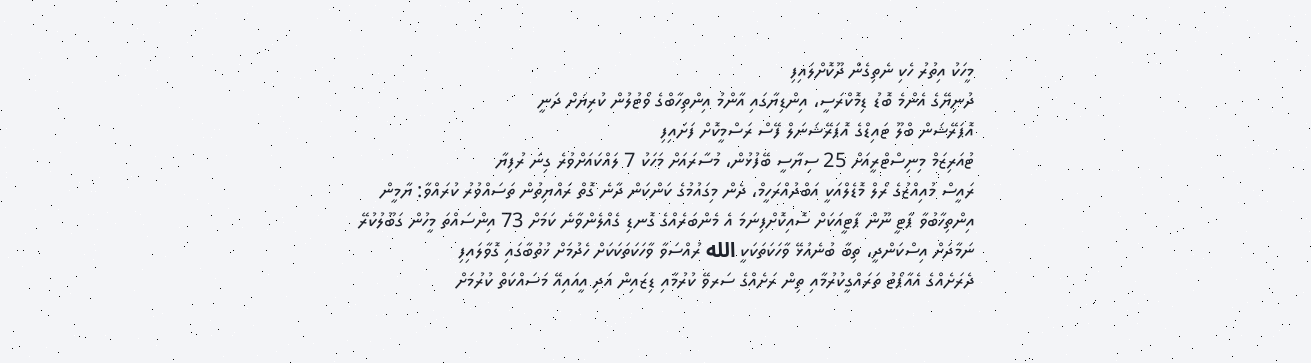މީހަކު އިތުރު ހެކި ނެތިގެން ދޫކޮށްލައިފި
ދުނިޔޭގެ އެންމެ ބޮޑު ޑިމޮކްރަސީ، އިންޑިޔާގައި އާންމު އިންތިހާބްގެ ވޯޓުލުން ކުރިޔަށް ދަނީ
އޮޕަރޭޝަން ބްލޫ ޓައިޑްގެ އޮޕަރޭޝަނަލް ފޭސް ރަސްމީކޮށް ފަށައިފި
ޓުއަރިޒަމް މިނިސްޓްރީއަށް 25 ސިޔާސީ ބޭފުޅުން، މުސާރައަށް މަހަކު 7 ލައްކައަށްވުރެ ގިނަ ރުފިޔާ
ރައީސް މުއިއްޒުގެ ރޯލް މޮޑެލްއަކީ އަބްދުއްރަހީމް، ދެން މިގައުމުގެ ކަންކަން ދާނެ ގޮތް ރައްޔިތުން ތަސައްވުރު ކުރައްވާ: ޔާމީން
އިންތިހާބުވާ ޕާޓީ ނޫން ޕާޓީއަކަށް ސޮއިކޮށްފިނަމަ އެ މެންބަރެއްގެ ގޮނޑި ގެއްލެންވާނެ ކަމަށް 73 އިންސައްތަ މީހުން ގަބޫލުކުރޭ
ނަމާދަށް އިސްކަންދީ، ތިބާ ބުނެއުޅޭ ވާހަކަތަކަކީ الله ރުއްސަވާ ވާހަކަތަކަކަށް ހެދުމަށް ޚުތުބާގައި ގޮވާލައިފި
ދެރަށެއްގެ އެއާޕޯޓު ތަރައްގީކުރުމާއި ތިން ރަށެއްގެ ސަރވޭ ކުރުމާއި ޑިޒައިން އަދި އީއައިއޭ މަސައްކަތް ކުރުމަށް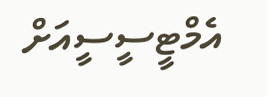އެމްޓީސީސީއަށް